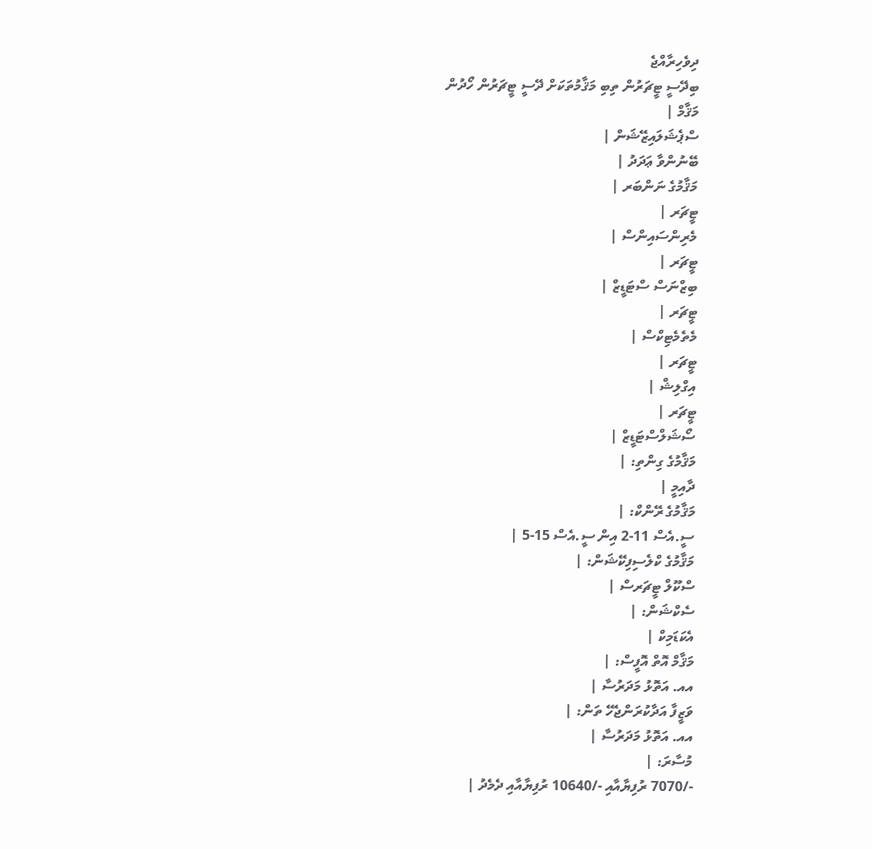ދިވެހިރާއްޖެ
ބިދޭސީ ޓީޗަރުން ތިބި މަޤާމުތަކަށް ދޭސީ ޓީޗަރުން ހޯދުން
މަޤާމް |
ސްޕެޝަލައިޒޭޝަން |
ބޭނުންވާ ޢަދަދު |
މަޤާމުގެ ނަންބަރ |
ޓީޗަރ |
މެރިންސައިންސް |
ޓީޗަރ |
ބިޒްނަސް ސްޓަޑީޒް |
ޓީޗަރ |
މެތެމެޓިކްސް |
ޓީޗަރ |
އިގްލިޝް |
ޓީޗަރ |
ސޯޝަލްސްޓަޑީޒް |
މަޤާމުގެ ގިންތި: |
ދާއިމީ |
މަޤާމުގެ ރޭންކް: |
ސީ.އެސް 11-2 އިން ސީ.އެސް 15-5 |
މަޤާމުގެ ކްލެސިފިކޭޝަން: |
ސްކޫލް ޓީޗަރސް |
ސެކްޝަން: |
އެކަޑަމިކް |
މަޤާމް އޮތް އޮފީސް: |
އއ. އަތޮޅު މަދަރުސާ |
ވަޒީފާ އަދާކުރަންޖެހޭ ތަން: |
އއ. އަތޮޅު މަދަރުސާ |
މުސާރަ: |
-/7070 ރުފިޔާއާއި -/10640 ރުފިޔާއާއި ދެމެދު |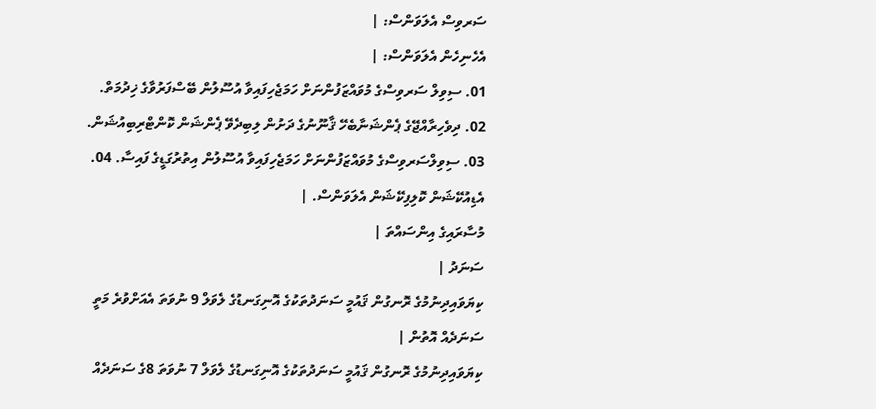ސަރވިސް އެލަވަންސް: |
އެހެނިހެން އެލަވަންސް: |
01. ސިވިލް ސަރވިސްގެ މުވައްޒަފުންނަށް ހަމަޖެހިފައިވާ އުސޫލުން ބޭސްފަރުވާގެ ޚިދުމަތް. 02. ދިވެހިރާއްޖޭގެ ޕެންޝަނާބެހޭ ޤާނޫނުގެ ދަށުން ލިބިދެވޭ ޕެންޝަން ކޮންޓްރިބިއުޝަން. 03. ސިވިލްސަރވިސްގެ މުވައްޒަފުންނަށް ހަމަޖެހިފައިވާ އުސޫލުން އިތުރުގަޑީގެ ފައިސާ. 04. އެޑިއުކޭޝަން ކޮލިފިކޭޝަން އެލަވަންސް. |
މުސާރައިގެ އިންސައްތަ |
ސަނަދު |
ކިޔަވައިދިނުމުގެ ރޮނގުން ޤައުމީ ސަނަދުތަކުގެ އޮނިގަނޑުގެ ލެވަލް 9 ނުވަތަ އެއަށްވުރެ މަތީ ސަނަދެއް އޮތުން |
ކިޔަވައިދިނުމުގެ ރޮނގުން ޤައުމީ ސަނަދުތަކުގެ އޮނިގަނޑުގެ ލެވަލް 7 ނުވަތަ 8ގެ ސަނަދެއް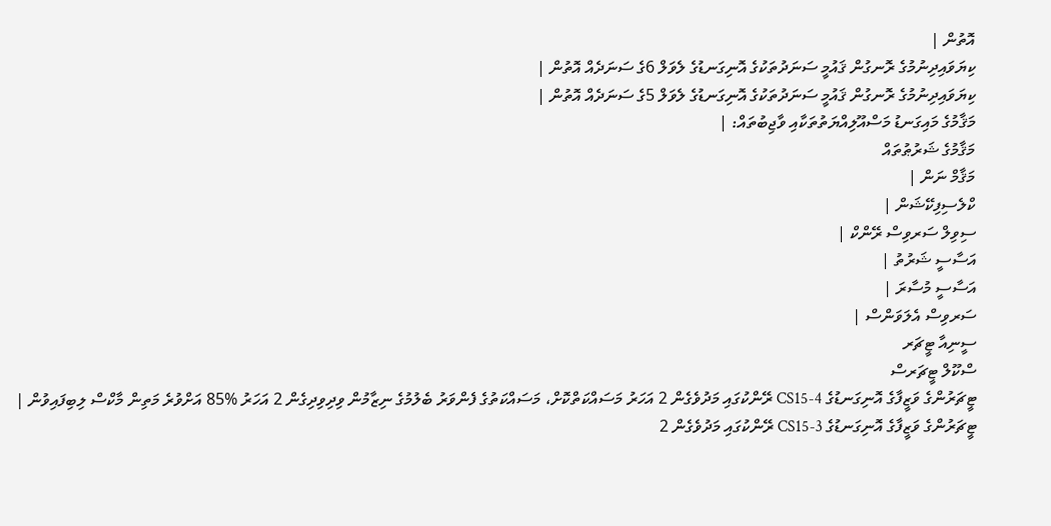އޮތުން |
ކިޔަވައިދިނުމުގެ ރޮނގުން ޤައުމީ ސަނަދުތަކުގެ އޮނިގަނޑުގެ ލެވަލް 6ގެ ސަނަދެއް އޮތުން |
ކިޔަވައިދިނުމުގެ ރޮނގުން ޤައުމީ ސަނަދުތަކުގެ އޮނިގަނޑުގެ ލެވަލް 5ގެ ސަނަދެއް އޮތުން |
މަޤާމުގެ މައިގަނޑު މަސްއޫލިއްޔަތުތަކާއި ވާޖިބުތައް: |
މަޤާމުގެ ޝަރުޠުތައް
މަޤާމް ނަން |
ކްލެސިފިކޭޝަން |
ސިވިލް ސަރވިސް ރޭންކް |
އަސާސީ ޝަރުތު |
އަސާސީ މުސާރަ |
ސަރވިސް އެލަވަންސް |
ސީނިއާ ޓީޗަރ
ސްކޫލް ޓީޗަރސް
ޓީޗަރުންގެ ވަޒީފާގެ އޮނިގަނޑުގެ CS15-4 ރޭންކުގައި މަދުވެގެން 2 އަހަރު މަސައްކަތްކޮށް، މަސައްކަތުގެ ފެންވަރު ބެލުމުގެ ނިޒާމުން ވިދިވިދިގެން 2 އަހަރު %85 އަށްވުރެ މަތިން މާކްސް ލިބިފައިވުން |
ޓީޗަރުންގެ ވަޒީފާގެ އޮނިގަނޑުގެ CS15-3 ރޭންކުގައި މަދުވެގެން 2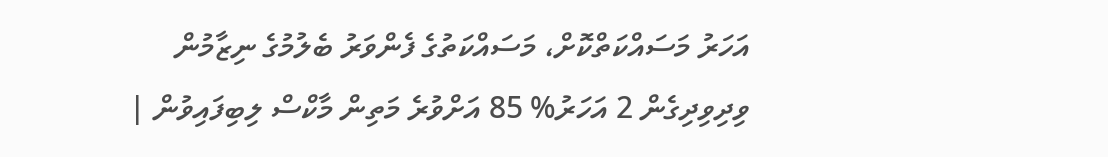އަހަރު މަސައްކަތްކޮށް، މަސައްކަތުގެ ފެންވަރު ބެލުމުގެ ނިޒާމުން ވިދިވިދިގެން 2 އަހަރު% 85 އަށްވުރެ މަތިން މާކްސް ލިބިފައިވުން |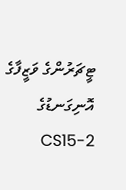ޓީޗަރުންގެ ވަޒީފާގެ އޮނިގަނޑުގެ CS15-2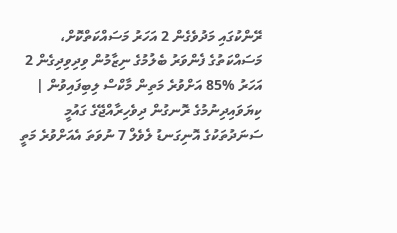ރޭންކުގައި މަދުވެގެން 2 އަހަރު މަސައްކަތްކޮށް، މަސައްކަތުގެ ފެންވަރު ބެލުމުގެ ނިޒާމުން ވިދިވިދިގެން 2 އަހަރު %85 އަށްވުރެ މަތިން މާކްސް ލިބިފައިވުން |
ކިޔަވައިދިނުމުގެ ރޮނގުން ދިވެހިރާއްޖޭގެ ގައުމީ ސަނަދުތަކުގެ އޮނިގަނޑު ލެވެލް 7 ނުވަތަ އެއަށްވުރެ މަތީ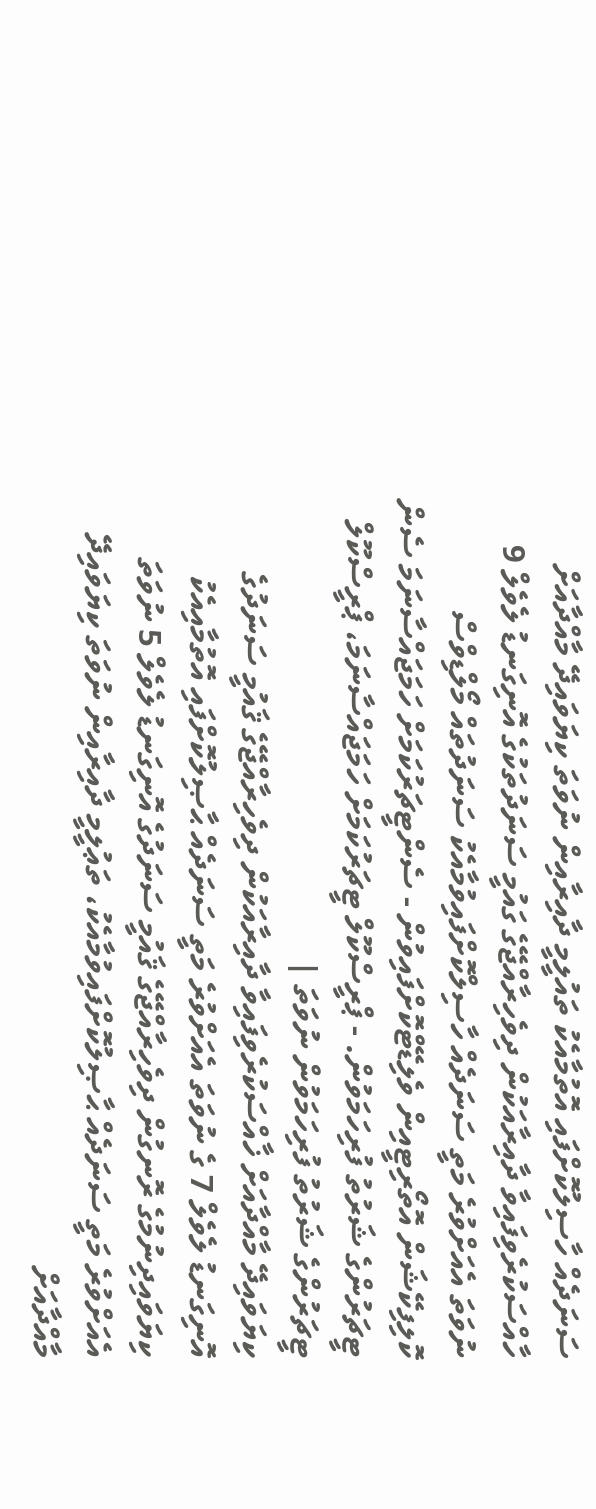ސަނަދެއް ހާސިލުކޮށްފައި އޮތުމާއެކު ތައުލީމީ ދާއިރާއިން ނުވަތަ ކިޔަވައިދޭ މާއްދާއަށް ހާއްސަކުރެވިފައިވާ ދާއިރާއަކުން ދިވެހިރާއްޖޭގެ ގައުމީ ސަނަދުތަކުގެ އޮނިގަނޑު ލެވެލް 9 ނުވަތަ އެއަށްވުރެ މަތީ ސަނަދެއް ހާސިލްކޮށްފައިވުމާއެކު ސަނަދުތައް މޯލްޑިވްސް ކޮލިފިކޭޝަން އޮތޯރިޓީއިން ވެލިޑޭޓްކޮށްފައިވުން - ސެންޓީޗަރުކަމަށް ހަމަޖައްސާނަމަ ސެން ޓީޗަރުންގެ ޝަރުތު ފުރިހަމަވުން. - ޕްރީސްކޫލް ޓީޗަރުކަމަށް ހަމަޖައްސާނަމަ، ޕްރީސްކޫލް ޓީޗަރުންގެ ޝަރުތު ފުރިހަމަވުން ނުވަތަ |
ކިޔަވައިދޭ މާއްދާއަށް ޚާއްސަކުރެވިފައިވާ ދާއިރާއަކުން ދިވެހިރާއްޖޭގެ ޤައުމީ ސަނަދުގެ އޮނިގަނޑު ލެވެލް 7 ގެ ނުވަތަ އެއަށްވުރެ މަތީ ސަނަދެއް ޙާޞިލުކޮށްފައި އޮތުމާއިއެކު ކިޔަވައިދިނުމުގެ ރޮނގުން ދިވެހިރާއްޖޭގެ ޤައުމީ ސަނަދުގެ އޮނިގަނޑު ލެވެލް 5 ނުވަތަ އެއަށްވުރެ މަތީ ސަނަދެއް ޙާޞިލުކޮށްފައިވުމާއެކު، ތަޢުލީމީ ދާއިރާއިން ނުވަތަ ކިޔަވައިދޭ މާއްދާއަށް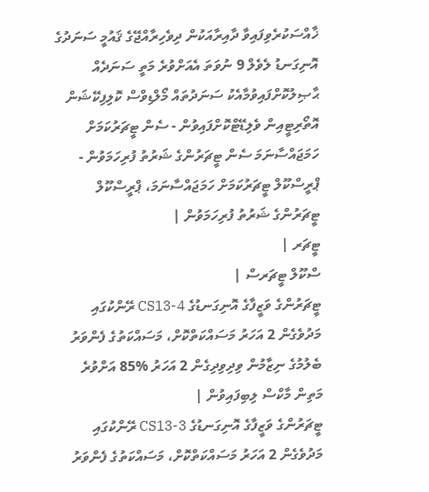ޚާއްސަކުރެވިފައިވާ ދާއިރާއަކުން ދިވެހިރާއްޖޭގެ ޤައުމީ ސަނަދުގެ އޮނިގަނޑު ލެވެލް 9 ނުވަތަ އެއަށްވުރެ މަތީ ސަނަދެއް ޙާޞިލުކޮށްފައިވުމާއެކު ސަނަދުތައް މޯލްޑިވްސް ކޮލިފިކޭޝަން އޮތޯރިޓީއިން ވެލިޑޭޓްކޮށްފައިވުން - ސެން ޓީޗަރުކަމަށް ހަމަޖައްސާނަމަ ސެން ޓީޗަރުންގެ ޝަރުތު ފުރިހަމަވުން - ޕްރީސްކޫލް ޓީޗަރުކަމަށް ހަމަޖައްސާނަމަ، ޕްރީސްކޫލް ޓީޗަރުންގެ ޝަރުތު ފުރިހަމަވުން |
ޓީޗަރ |
ސްކޫލް ޓީޗަރސް |
ޓީޗަރުންގެ ވަޒީފާގެ އޮނިގަނޑުގެ CS13-4 ރޭންކުގައި މަދުވެގެން 2 އަހަރު މަސައްކަތްކޮށް، މަސައްކަތުގެ ފެންވަރު ބެލުމުގެ ނިޒާމުން ވިދިވިދިގެން 2 އަހަރު %85 އަށްވުރެ މަތިން މާކްސް ލިބިފައިވުން |
ޓީޗަރުންގެ ވަޒީފާގެ އޮނިގަނޑުގެ CS13-3 ރޭންކުގައި މަދުވެގެން 2 އަހަރު މަސައްކަތްކޮށް، މަސައްކަތުގެ ފެންވަރު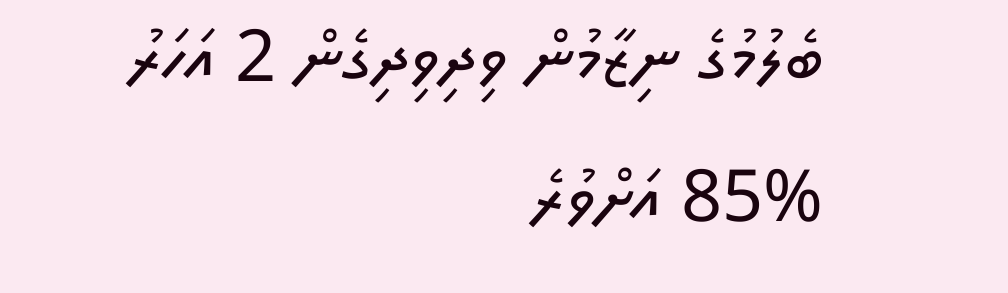ބެލުމުގެ ނިޒާމުން ވިދިވިދިގެން 2 އަހަރު %85 އަށްވުރެ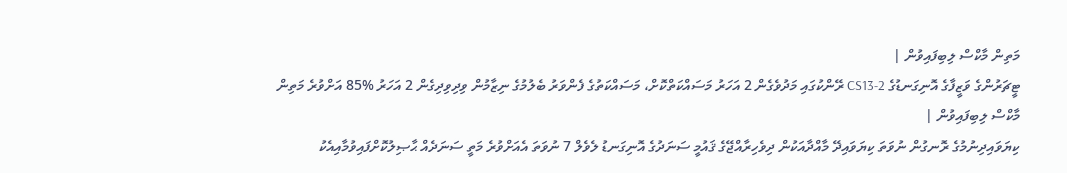މަތިން މާކްސް ލިބިފައިވުން |
ޓީޗަރުންގެ ވަޒީފާގެ އޮނިގަނޑުގެ CS13-2 ރޭންކުގައި މަދުވެގެން 2 އަހަރު މަސައްކަތްކޮށް، މަސައްކަތުގެ ފެންވަރު ބެލުމުގެ ނިޒާމުން ވިދިވިދިގެން 2 އަހަރު %85 އަށްވުރެ މަތިން މާކްސް ލިބިފައިވުން |
ކިޔަވައިދިނުމުގެ ރޮނގުން ނުވަތަ ކިޔަވައިދޭ މާއްދާއަކުން ދިވެހިރާއްޖޭގެ ޤައުމީ ސަނަދުގެ އޮނިގަނޑު ލެވެލް 7 ނުވަތަ އެއަށްވުރެ މަތީ ސަނަދެއް ޙާޞިލުކޮށްފައިވުމާއިއެކު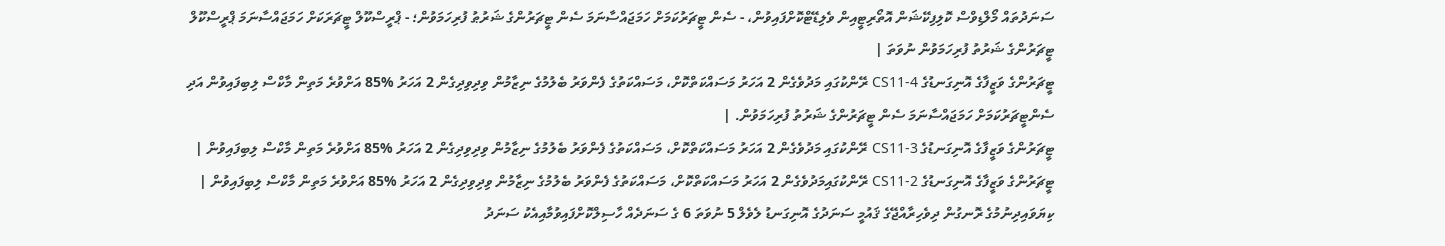ސަނަދުތައް މޯލްޑިވްސް ކޮލިފިކޭޝަން އޮތޯރިޓީއިން ވެލިޑޭޓްކޮށްފައިވުން، - ސެން ޓީޗަރުކަމަށް ހަމަޖައްސާނަމަ ސެން ޓީޗަރުންގެ ޝަރުޠު ފުރިހަމަވުން؛ - ޕްރީސްކޫލް ޓީޗަރަކަށް ހަމަޖައްސާނަމަ ޕްރީސްކޫލް ޓީޗަރުންގެ ޝަރުތު ފުރިހަމަވުން ނުވަތަ |
ޓީޗަރުންގެ ވަޒީފާގެ އޮނިގަނޑުގެ CS11-4 ރޭންކުގައި މަދުވެގެން 2 އަހަރު މަސައްކަތްކޮށް، މަސައްކަތުގެ ފެންވަރު ބެލުމުގެ ނިޒާމުން ވިދިވިދިގެން 2 އަހަރު %85 އަށްވުރެ މަތިން މާކްސް ލިބިފައިވުން އަދި ސެންޓީޗަރުކަމަށް ހަމަޖައްސާނަމަ ސެން ޓީޗަރުންގެ ޝަރުތު ފުރިހަމަވުން. |
ޓީޗަރުންގެ ވަޒީފާގެ އޮނިގަނޑުގެ CS11-3 ރޭންކުގައި މަދުވެގެން 2 އަހަރު މަސައްކަތްކޮށް، މަސައްކަތުގެ ފެންވަރު ބެލުމުގެ ނިޒާމުން ވިދިވިދިގެން 2 އަހަރު %85 އަށްވުރެ މަތިން މާކްސް ލިބިފައިވުން |
ޓީޗަރުންގެ ވަޒީފާގެ އޮނިގަނޑުގެ CS11-2 ރޭންކުގައިމަދުވެގެން 2 އަހަރު މަސައްކަތްކޮށް، މަސައްކަތުގެ ފެންވަރު ބެލުމުގެ ނިޒާމުން ވިދިވިދިގެން 2 އަހަރު %85 އަށްވުރެ މަތިން މާކްސް ލިބިފައިވުން |
ކިޔަވައިދިނުމުގެ ރޮނގުން ދިވެހިރާއްޖޭގެ ޤައުމީ ސަނަދުގެ އޮނިގަނޑު ލެވެލް 5 ނުވަތަ 6 ގެ ސަނަދެއް ހާސިލްކޮށްފައިވުމާއިއެކު ސަނަދު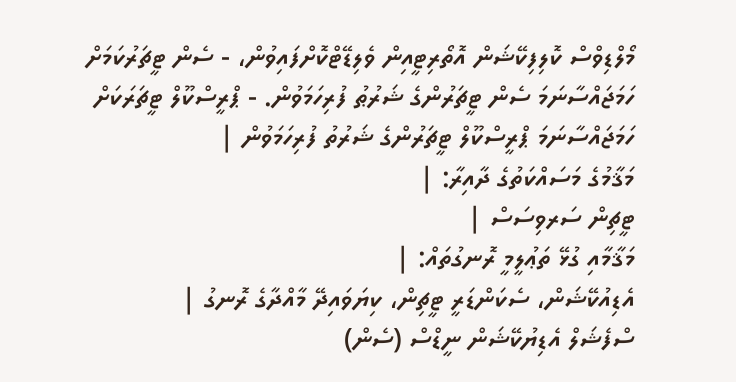މޯލްޑިވްސް ކޮލިފިކޭޝަން އޮތޯރިޓީއިން ވެލިޑޭޓްކޮށްފައިވުން، - ސެން ޓީޗަރުކަމަށް ހަމަޖައްސާނަމަ ސެން ޓީޗަރުންގެ ޝަރުޠު ފުރިހަމަވުން. - ޕްރީސްކޫލް ޓީޗަރަކަށް ހަމަޖައްސާނަމަ ޕްރީސްކޫލް ޓީޗަރުންގެ ޝަރުތު ފުރިހަމަވުން |
މަޤާމުގެ މަސައްކަތުގެ ދާއިރާ: |
ޓީޗިން ސަރވިސަސް |
މަޤާމާއި ގުޅޭ ތަޢުލީމީ ރޮނގުތައް: |
އެޑިއުކޭޝަން، ސެކަންޑަރީ ޓީޗިން، ކިޔަވައިދޭ މާއްދާގެ ރޮނގު |
ސްފެޝަލް އެޑިޔުކޭޝަން ނީޑްސް (ސެން)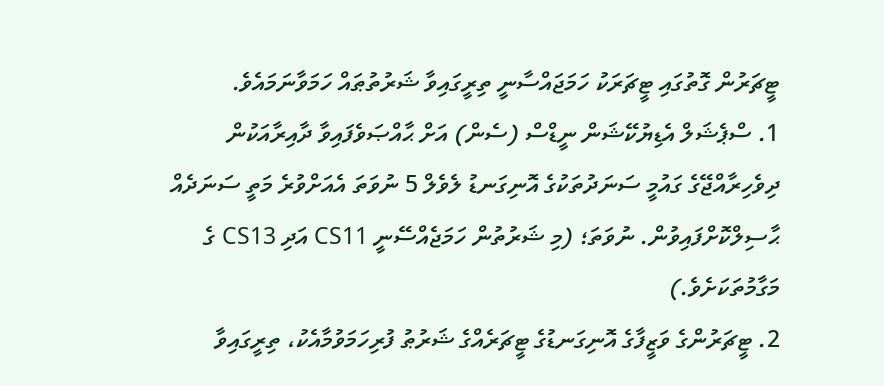ޓީޗަރުން ގޮތުގައި ޓީޗަރަކު ހަމަޖައްސާނީ ތިރީގައިވާ ޝަރުތުޠައް ހަމަވާނަމައެވެ.
1. ސްޕެޝަލް އެޑިޔުކޭޝަން ނީޑްސް (ސެން) އަށް ޙާއްޞަވެފައިވާ ދާއިރާއަކުން ދިވެހިރާއްޖޭގެ ގައުމީ ސަނަދުތަކުގެ އޮނިގަނޑު ލެވެލް 5 ނުވަތަ އެއަށްވުރެ މަތީ ސަނަދެއް ޙާސިލްކޮށްފައިވުން. ނުވަތަ؛ (މި ޝަރުތުން ހަމަޖެއްސޭނީ CS11 އަދި CS13 ގެ މަގާމުތަކަށެވެ.)
2. ޓީޗަރުންގެ ވަޒީފާގެ އޮނިގަނޑުގެ ޓީޗަރެއްގެ ޝަރުޠު ފުރިހަމަވުމާއެކު، ތިރީގައިވާ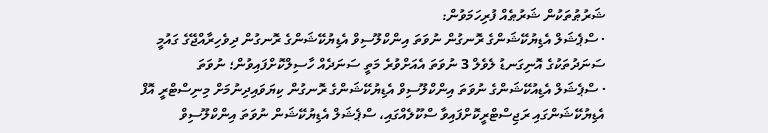ޝަރުޠުތަކުން ޝަރުޠެއް ފުރިހަމަވުން:
· ސްޕެޝަލް އެޑިޔުކޭޝަންގެ ރޮނގުން ނުވަތަ އިންކްލޫސިވް އެޑިޔުކޭޝަންގެ ރޮނގުން ދިވެހިރާއްޖޭގެ ގައުމީ ސަނަދުތަކުގެ އޮނިގަނޑު ލެވެލް 3 ނުވަތަ އެއަށްވުރެ މަތީ ސަނަދެއް ހާސިލްކޮށްފައިވުން؛ ނުވަތަ
· ސްޕެޝަލް އެޑިއުކޭޝަންގެ ނުވަތަ އިންކްލޫސިވް އެޑިޔުކޭޝަންގެ ރޮނގުން ކިޔަވައިދިނުމަށް މިނިސްޓްރީ އޮފް އެޑިޔުކޭޝަންގައި ރަޖިސްޓްރީކޮށްފައިވާ ސްކޫލެއްގައި، ސްޕެޝަލް އެޑިޔުކޭޝަން ނުވަތަ އިންކްލޫސިވް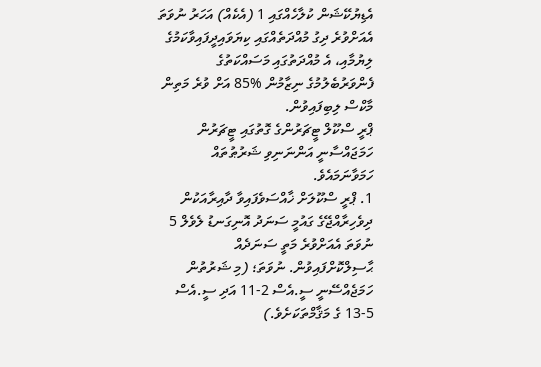އެޑިޔުކޭޝަން ކުލާހެއްގައި 1 (އެކެއް) އަހަރު ނުވަތަ އެއަށްވުރެ ދިގު މުއްދަތެއްގައި ކިޔަވައިދީފައިވާކަމުގެ ލިޔުމާއި، އެ މުއްދަތުގައި މަސައްކަތުގެ ފެންވަރުބެލުމުގެ ނިޒާމުން %85 އަށް ވުރެ މަތިން މާކްސް ލިބިފައިވުން.
ޕްރީ ސްކޫލް ޓީޗަރުންގެ ގޮތުގައި ޓީޗަރުން ހަމަޖައްސާނީ އަންނަނިވި ޝަރުޠުތައް ހަމަވާނަމައެވެ.
1. ޕްރީ ސްކޫލަށް ޚާއްސަވެފައިވާ ދާއިރާއަކުން ދިވެހިރާއްޖޭގެ ގައުމީ ސަނަދު އޮނިގަނޑު ލެވެލް 5 ނުވަތަ އެއަށްވުރެ މަތީ ސަނަދެއް ޙާސިލްކޮށްފައިވުން. ނުވަތަ؛ (މި ޝަރުތުން ހަމަޖެއްސޭނީ ސީ.އެސް 2-11 އަދި ސީ.އެސް 5-13 ގެ މަޤާމްތަކަށެވެ.)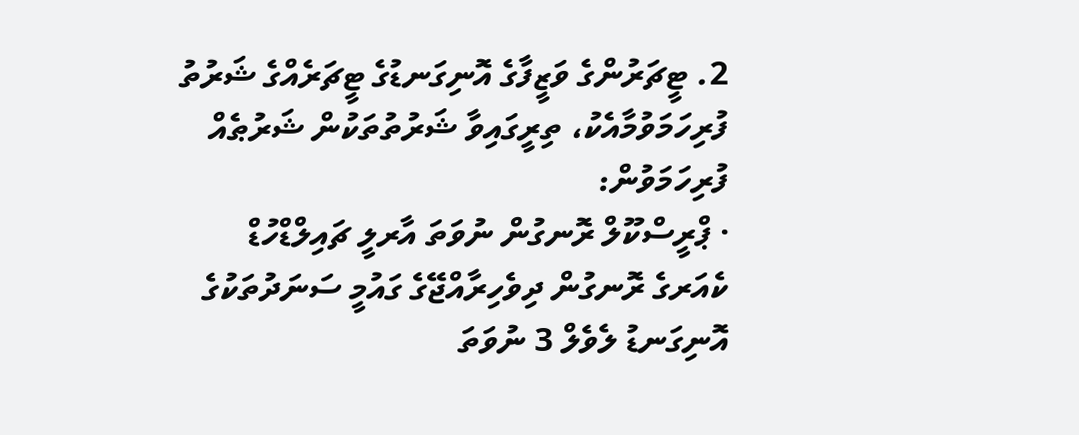2. ޓީޗަރުންގެ ވަޒީފާގެ އޮނިގަނޑުގެ ޓީޗަރެއްގެ ޝަރުތު ފުރިހަމަވުމާއެކު، ތިރީގައިވާ ޝަރުތުތަކުން ޝަރުޠެއް ފުރިހަމަވުން:
· ޕްރީސްކޫލް ރޮނގުން ނުވަތަ އާރލީ ޗައިލްޑްހުޑް ކެއަރގެ ރޮނގުން ދިވެހިރާއްޖޭގެ ގައުމީ ސަނަދުތަކުގެ އޮނިގަނޑު ލެވެލް 3 ނުވަތަ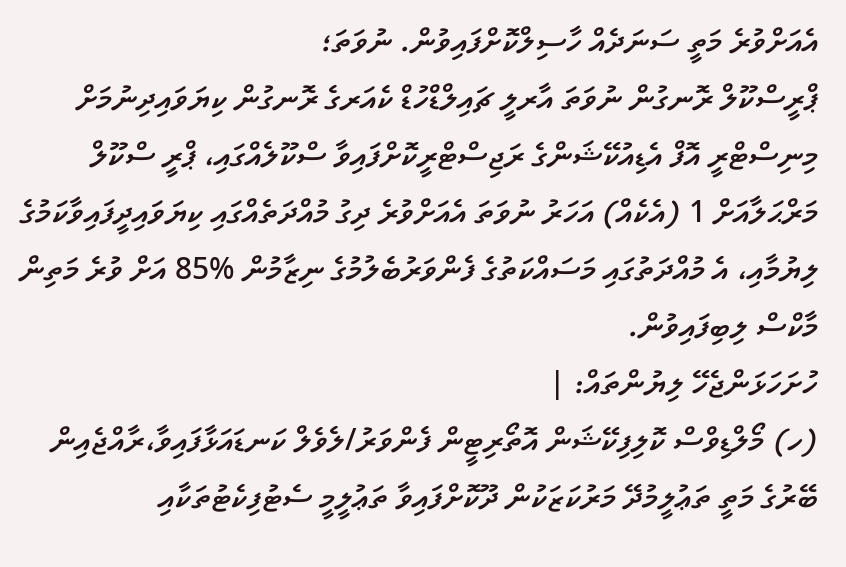އެއަށްވުރެ މަތީ ސަނަދެއް ހާސިލްކޮށްފައިވުން. ނުވަތަ؛
ޕްރީސްކޫލް ރޮނގުން ނުވަތަ އާރލީ ޗައިލްޑްހުޑް ކެއަރގެ ރޮނގުން ކިޔަވައިދިނުމަށް މިނިސްޓްރީ އޮފް އެޑިއުކޭޝަންގެ ރަޖިސްޓްރީކޮށްފައިވާ ސްކޫލެއްގައި، ޕްރީ ސްކޫލް މަރްޙަލާއަށް 1 (އެކެއް) އަހަރު ނުވަތަ އެއަށްވުރެ ދިގު މުއްދަތެއްގައި ކިޔަވައިދީފައިވާކަމުގެ ލިޔުމާއި، އެ މުއްދަތުގައި މަސައްކަތުގެ ފެންވަރުބެލުމުގެ ނިޒާމުން %85 އަށް ވުރެ މަތިން މާކްސް ލިބިފައިވުން.
ހުށަހަޅަންޖެހޭ ލިޔުންތައް: |
(ހ) މޯލްޑިވްސް ކޮލިފިކޭޝަން އޮތޯރިޓީން ފެންވަރު/ލެވެލް ކަނޑައަޅާފައިވާ،ރާއްޖެއިން ބޭރުގެ މަތީ ތަޢުލީމުދޭ މަރުކަޒަކުން ދޫކޮށްފައިވާ ތަޢުލީމީ ސެޓުފިކެޓުތަކާއި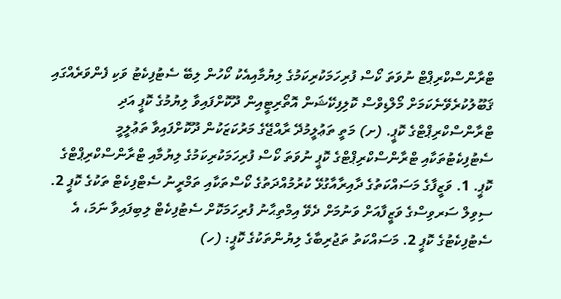ޓްރާންސްކްރިޕްޓް ނުވަތަ ކޯސް ފުރިހަމަކުރިކަމުގެ ލިޔުމާއިއެކު ކޯހުން ލިބޭ ސެޓުފިކެޓު ވަކި ފެންވަރެއްގައި ޤަބޫލުކުރެވޭނެކަމަށް މޯލްޑިވްސް ކޮލިފިކޭޝަން އޮތޯރިޓީއިން ދޫކޮށްފައިވާ ލިޔުމުގެ ކޮޕީ އަދި ޓްރާންސްކްރިޕްޓްގެ ކޮޕީ. (ށ) މަތީ ތަޢުލީމުދޭ ރާއްޖޭގެ މަރުކަޒަކުން ދޫކޮށްފައިވާ ތަޢުލީމީ ސެޓުފިކެޓުތަކާއި ޓްރާންސްކްރިޕްޓްގެ ކޮޕީ ނުވަތަ ކޯސް ފުރިހަމަކުރިކަމުގެ ލިޔުމާއި ޓްރާންސްކްރިޕްޓްގެ ކޮޕީ. 1. ވަޒީފާގެ މަސައްކަތުގެ ދާއިރާއާގުޅޭ ކުރުމުއްދަތުގެ ކޯސްތަކާއި ތަމްރީނު ސެޓްފިކެޓް ތަކުގެ ކޮޕީ 2. ސިވިލް ސަރވިސްގެ ވަޒީފާއަށް ވަނުމަށް ދެވޭ އިމްތިޙާނު ފުރިހަމަކޮށް ސެޓުފިކެޓް ލިބިފައިވާ ނަމަ، އެ ސެޓުފިކެޓުގެ ކޮޕީ 2. މަސައްކަތު ތަޖުރިބާގެ ލިޔުންތަކުގެ ކޮޕީ: (ހ)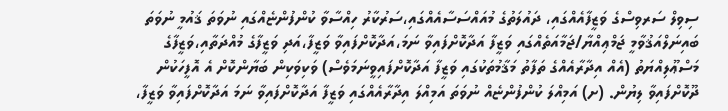ސިވިލް ސަރވިސްގެ ވަޒީފާއެއްގައި، ދައުލަތުގެ މުއައްސަސާއެއްގައި،ސަރުކާރު ހިއްސާވާ ކުންފުންޏެއްގައި ނުވަތަ ޤައުމީ ނުވަތަ ބައިނަލްއަޤުވާމީ ޖަމްޢިއްޔާ/ޖަމާއަތެއްގައި ވަޒީފާ އަދާކޮށްފައިވާ ނަމަ،އަދާކޮށްފައިވާ ވަޒީފާ،އަދި ވަޒީފާގެ މުއްދަތާއި،ވަޒީފާގެ މަސްޢޫލިއްޔަތު (އެއް އިދާރާއެއްގެ ތަފާތު މަޤާމުތަކުގައި ވަޒީފާ އަދާކޮށްފައިވީނަމަވެސް) ވަކިވަކިން ބަޔާންކޮށް އެ އޮފީހަކުން ދޫކޮށްފައިވާ ލިޔުން. (ށ) އަމިއްލަ ކުންފުންޏެއް ނުވަތަ އަމިއްލަ އިދާރާއެއްގައި ވަޒީފާ އަދާކޮށްފައިވާ ނަމަ އަދާކޮށްފައިވާ ވަޒީފާ،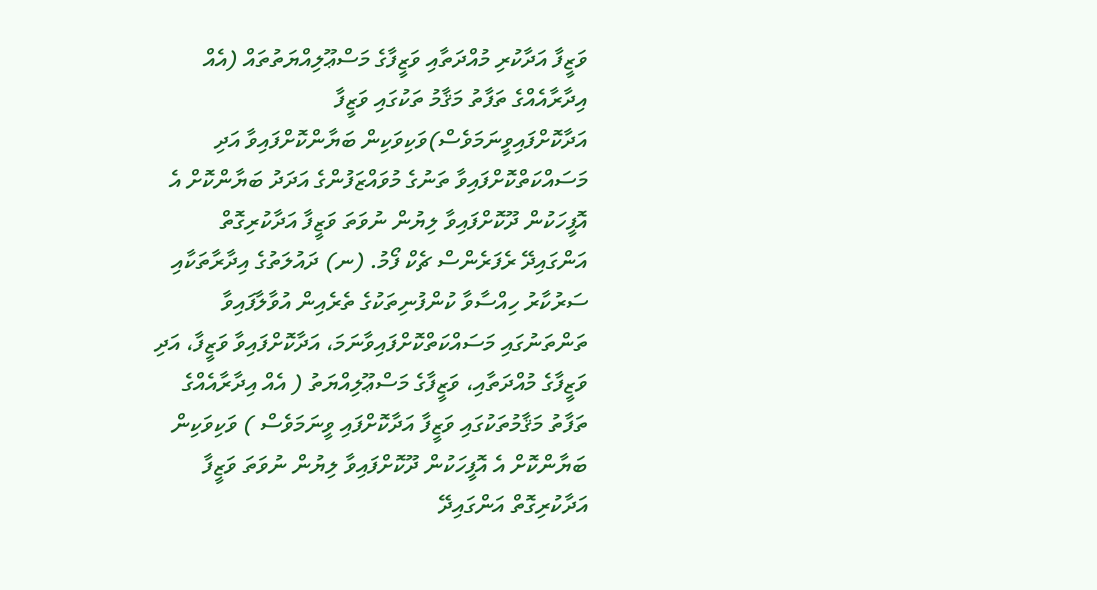ވަޒީފާ އަދާކުރި މުއްދަތާއި ވަޒީފާގެ މަސްޢޫލިއްޔަތުތައް (އެއް އިދާރާއެއްގެ ތަފާތު މަޤާމު ތަކުގައި ވަޒީފާ އަދާކޮށްފައިވީނަމަވެސް)ވަކިވަކިން ބަޔާންކޮށްފައިވާ އަދި މަސައްކަތްކޮށްފައިވާ ތަނުގެ މުވައްޒަފުންގެ އަދަދު ބަޔާންކޮށް އެ އޮފީހަކުން ދޫކޮށްފައިވާ ލިޔުން ނުވަތަ ވަޒީފާ އަދާކުރިގޮތް އަންގައިދޭ ރެފަރެންސް ޗެކް ފޯމު. (ނ) ދައުލަތުގެ އިދާރާތަކާއި ސަރުކާރު ހިއްސާވާ ކުންފުނިތަކުގެ ތެރެއިން އުވާލާފައިވާ ތަންތަނުގައި މަސައްކަތްކޮށްފައިވާނަމަ، އަދާކޮށްފައިވާ ވަޒީފާ، އަދި ވަޒީފާގެ މުއްދަތާއި، ވަޒީފާގެ މަސްޢޫލިއްޔަތު ( އެއް އިދާރާއެއްގެ ތަފާތު މަޤާމުތަކުގައި ވަޒީފާ އަދާކޮށްފައި ވީނަމަވެސް ) ވަކިވަކިން ބަޔާންކޮށް އެ އޮފީހަކުން ދޫކޮށްފައިވާ ލިޔުން ނުވަތަ ވަޒީފާ އަދާކުރިގޮތް އަންގައިދޭ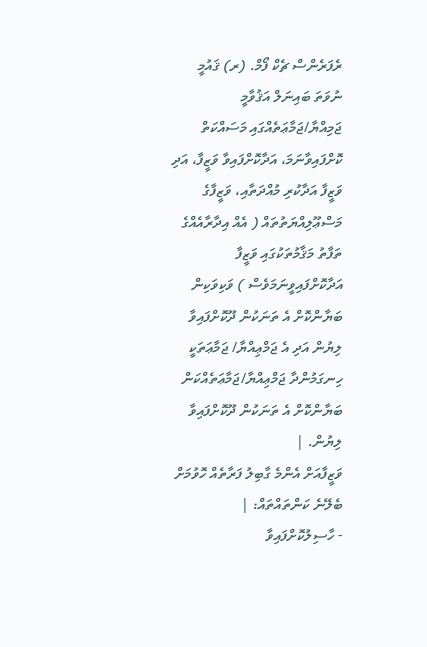ރެފަރެންސް ޗެކް ފޯމް. (ރ) ޤައުމީ ނުވަތަ ބައިނަލް އަޤުވާމީ ޖަމިއްޔާ/ޖަމާޢަތެއްގައި މަސައްކަތް ކޮށްފައިވާނަމަ، އަދާކޮށްފައިވާ ވަޒީފާ، އަދި ވަޒީފާ އަދާކުރި މުއްދަތާއި، ވަޒީފާގެ މަސްޢޫލިއްޔަތުތައް ( އެއް އިދާރާއެއްގެ ތަފާތު މަޤާމުތަކުގައި ވަޒީފާ އަދާކޮށްފައިވީނަމަވެސް ) ވަކިވަކިން ބަޔާންކޮށް އެ ތަނަކުން ދޫކޮށްފައިވާ ލިޔުން އަދި އެ ޖަމްޢިއްޔާ/ ޖަމާޢަތަކީ ހިނގަމުންދާ ޖަމްޢިއްޔާ/ޖަމާޢަތެއްކަން ބަޔާންކޮށް އެ ތަނަކުން ދޫކޮށްފައިވާ ލިޔުން. |
ވަޒީފާއަށް އެންމެ ގާބިލު ފަރާތެއް ހޮވުމަށް ބެލޭނެ ކަންތައްތައް: |
- ހާސިލުކޮށްފައިވާ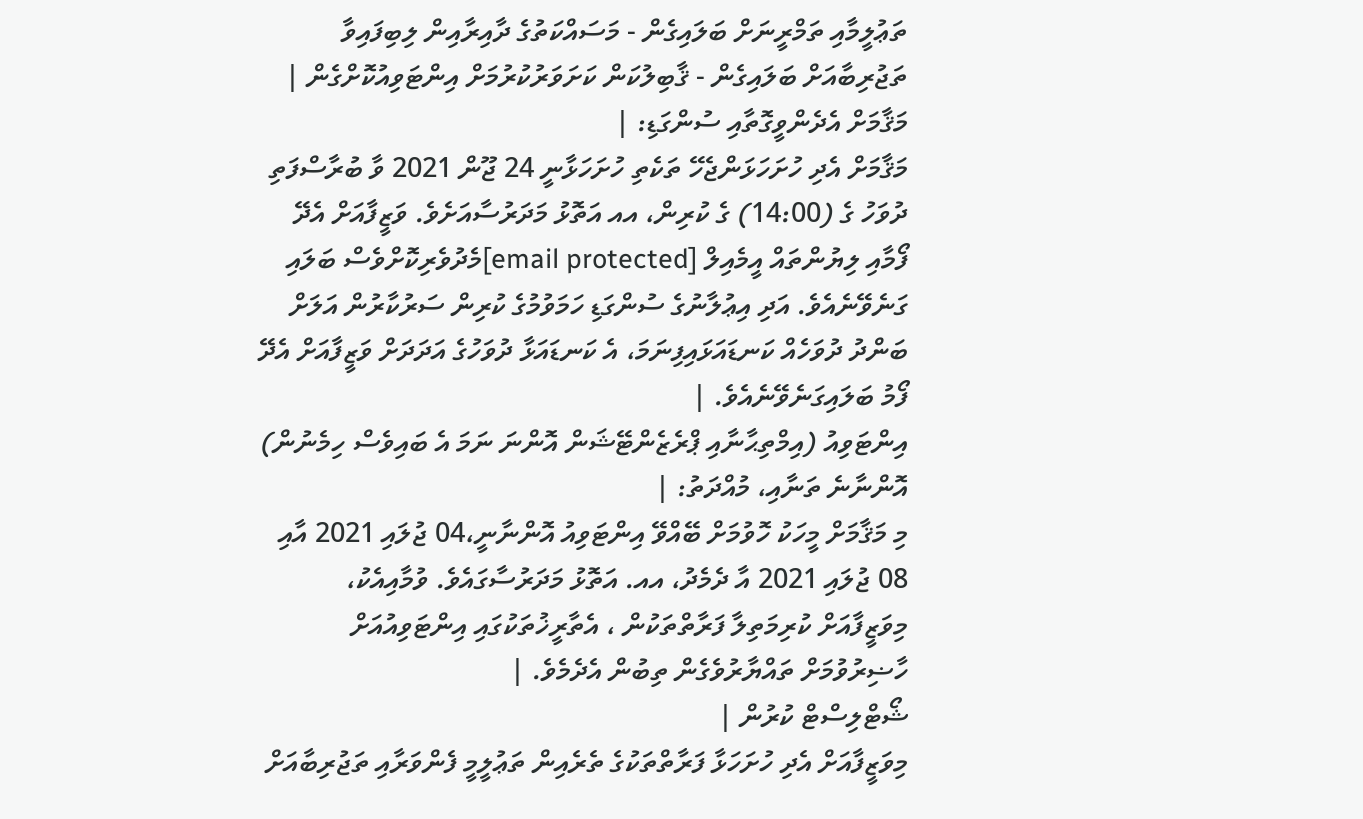ތަޢުލީމާއި ތަމްރީނަށް ބަލައިގެން - މަސައްކަތުގެ ދާއިރާއިން ލިބިފައިވާ ތަޖުރިބާއަށް ބަލައިގެން - ޤާބިލުކަން ކަށަވަރުކުރުމަށް އިންޓަވިއުކޮށްގެން |
މަޤާމަށް އެދެންވީގޮތާއި ސުންގަޑި: |
މަޤާމަށް އެދި ހުށަހަޅަންޖެހޭ ތަކެތި ހުށަހަޅާނީ 24 ޖޫން 2021 ވާ ބުރާސްފަތި ދުވަހު ގެ (14:00) ގެ ކުރިން، އއ އަތޮޅު މަދަރުސާއަށެވެ. ވަޒީފާއަށް އެދޭ ފޯމާއި ލިޔުންތައް އީމެއިލް [email protected]މެދުވެރިކޮށްވެސް ބަލައި ގަނެވޭނެއެވެ. އަދި އިޢުލާނުގެ ސުންގަޑި ހަމަވުމުގެ ކުރިން ސަރުކާރުން އަލަށް ބަންދު ދުވަހެއް ކަނޑައަޅައިފިނަމަ، އެ ކަނޑައަޅާ ދުވަހުގެ އަދަދަށް ވަޒީފާއަށް އެދޭ ފޯމު ބަލައިގަނެވޭނެއެވެ. |
އިންޓަވިއު (އިމްތިޙާނާއި ޕްރެޒެންޓޭޝަން އޮންނަ ނަމަ އެ ބައިވެސް ހިމެނުން) އޮންނާނެ ތަނާއި، މުއްދަތު: |
މި މަޤާމަށް މީހަކު ހޮވުމަށް ބޭއްވޭ އިންޓަވިއު އޮންނާނީ،04 ޖުލައި 2021 އާއި 08 ޖުލައި 2021 އާ ދެމެދު، އއ. އަތޮޅު މަދަރުސާގައެވެ. ވުމާއިއެކު، މިވަޒީފާއަށް ކުރިމަތިލާ ފަރާތްތަކުން ، އެތާރީޚުތަކުގައި އިންޓަވިއުއަށް ހާޟިރުވުމަށް ތައްޔާރުވެގެން ތިބުން އެދެމެވެ. |
ޝޯޓްލިސްޓް ކުރުން |
މިވަޒީފާއަށް އެދި ހުށަހަޅާ ފަރާތްތަކުގެ ތެރެއިން ތަޢުލީމީ ފެންވަރާއި ތަޖުރިބާއަށް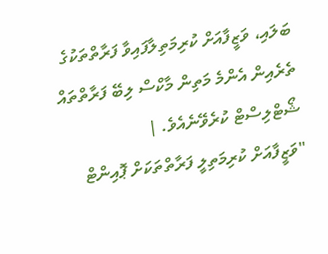ބަލައި، ވަޒީފާއަށް ކުރިމަތިލާފައިވާ ފަރާތްތަކުގެ ތެރެއިން އެންމެ މަތިން މާކްސް ލިބޭ ފަރާތްތައް ޝޯޓްލިސްޓް ކުރެވޭނެއެވެ. |
"ވަޒީފާއަށް ކުރިމަތިލީ ފަރާތްތަކަށް ޕޮއިންޓް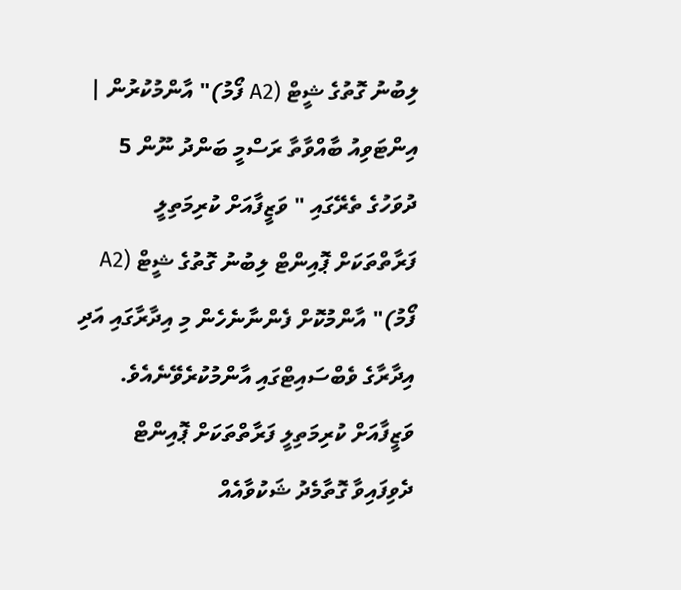ލިބުނު ގޮތުގެ ޝީޓް (A2 ފޯމު)" އާންމުކުރުން |
އިންޓަވިއު ބާއްވާތާ ރަސްމީ ބަންދު ނޫން 5 ދުވަހުގެ ތެރޭގައި " ވަޒީފާއަށް ކުރިމަތިލީ ފަރާތްތަކަށް ޕޮއިންޓް ލިބުނު ގޮތުގެ ޝީޓް (A2 ފޯމު)" އާންމުކޮށް ފެންނާނެހެން މި އިދާރާގައި އަދި އިދާރާގެ ވެބްސައިޓްގައި އާންމުކުރެވޭނެއެވެ. ވަޒީފާއަށް ކުރިމަތިލީ ފަރާތްތަކަށް ޕޮއިންޓް ދެވިފައިވާ ގޮތާމެދު ޝަކުވާއެއް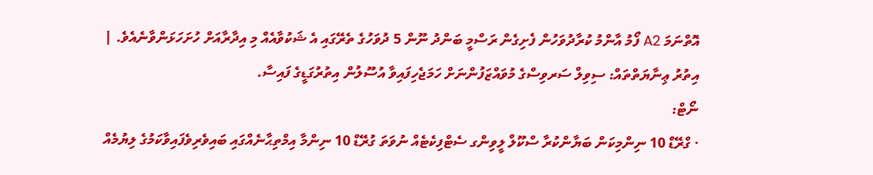އޮތްނަމަ A2 ފޯމު އާންމު ކުރާދުވަހުން ފެށިގެން ރަސްމީ ބަންދު ނޫން 5 ދުވަހުގެ ތެރޭގައި އެ ޝަކުވާއެއް މި އިދާރާއަށް ހުށަހަޅަންވާނެއެވެ. |
އިތުރު ޢިނާޔަތްތައް: ސިވިލް ސަރވިސްގެ މުވައްޒަފުންނަށް ހަމަޖެހިފައިވާ އުސޫލުން އިތުރުގަޑީގެ ފައިސާ.
ނޯޓް:
· ގްރޭޑް 10 ނިންމިކަން ބަޔާންކުރާ ސްކޫލް ލީވިންގ ސެޓްފިކެޓެއް ނުވަތަ ގުރޭޑް 10 ނިންމާ އިމްތިޙާނެއްގައި ބައިވެރިވެފައިވާކަމުގެ ލިޔުމެއް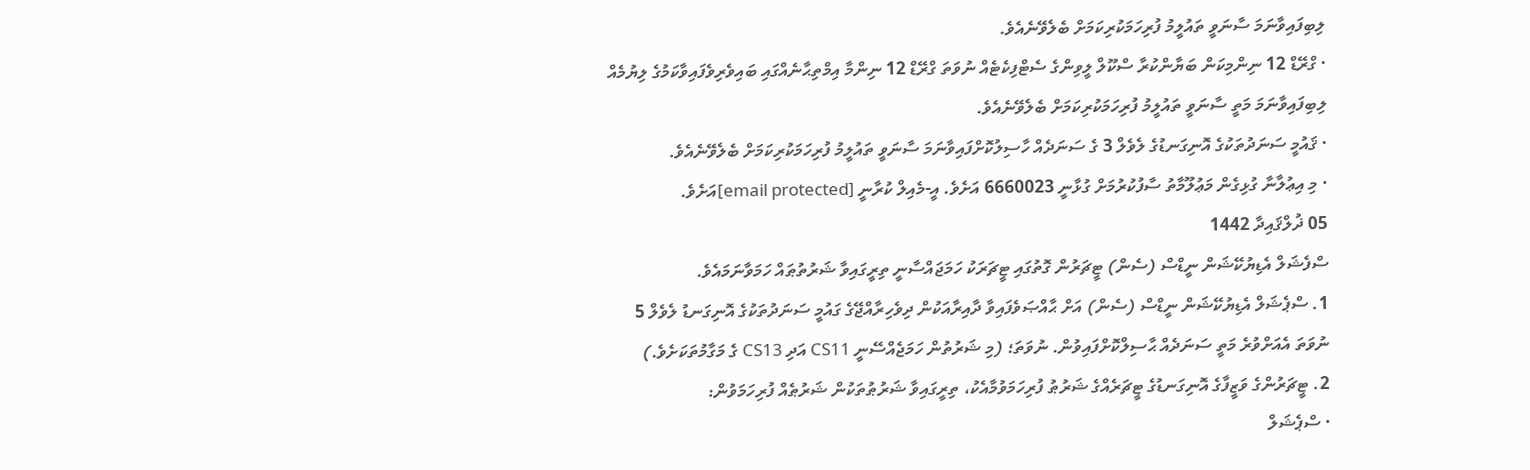ލިބިފައިވާނަމަ ސާނަވީ ތައުލީމު ފުރިހަމަކުރިކަމަށް ބެލެވޭނެއެވެ.
· ގްރޭޑް 12 ނިންމިކަން ބަޔާންކުރާ ސްކޫލް ލީވިންގެ ސެޓްފިކެޓެއް ނުވަތަ ގްރޭޑް 12 ނިންމާ އިމްތިޙާނެއްގައި ބައިވެރިވެފައިވާކަމުގެ ލިޔުމެއް ލިބިފައިވާނަމަ މަތީ ސާނަވީ ތައުލީމު ފުރިހަމަކުރިކަމަށް ބެލެވޭނެއެވެ.
· ޤައުމީ ސަނަދުތަކުގެ އޮނިގަނޑުގެ ލެވެލް 3 ގެ ސަނަދެއް ހާސިލުކޮށްފައިވާނަމަ ސާނަވީ ތައުލީމު ފުރިހަމަކުރިކަމަށް ބެލެވޭނެއެވެ.
· މި އިޢުލާނާ ގުޅިގެން މަޢުލޫމާތު ސާފުކުރުމަށް ގުޅާނީ 6660023 އަށެވެ. އީ-މެއިލް ކުރާނީ [email protected]އަށެވެ.
05 ޛުލްޤައިދާ 1442
ސްފެޝަލް އެޑިޔުކޭޝަން ނީޑްސް (ސެން) ޓީޗަރުން ގޮތުގައި ޓީޗަރަކު ހަމަޖައްސާނީ ތިރީގައިވާ ޝަރުތުޠައް ހަމަވާނަމައެވެ.
1. ސްޕެޝަލް އެޑިޔުކޭޝަން ނީޑްސް (ސެން) އަށް ޙާއްޞަވެފައިވާ ދާއިރާއަކުން ދިވެހިރާއްޖޭގެ ގައުމީ ސަނަދުތަކުގެ އޮނިގަނޑު ލެވެލް 5 ނުވަތަ އެއަށްވުރެ މަތީ ސަނަދެއް ޙާސިލްކޮށްފައިވުން. ނުވަތަ؛ (މި ޝަރުތުން ހަމަޖެއްސޭނީ CS11 އަދި CS13 ގެ މަގާމުތަކަށެވެ.)
2. ޓީޗަރުންގެ ވަޒީފާގެ އޮނިގަނޑުގެ ޓީޗަރެއްގެ ޝަރުޠު ފުރިހަމަވުމާއެކު، ތިރީގައިވާ ޝަރުޠުތަކުން ޝަރުޠެއް ފުރިހަމަވުން:
· ސްޕެޝަލް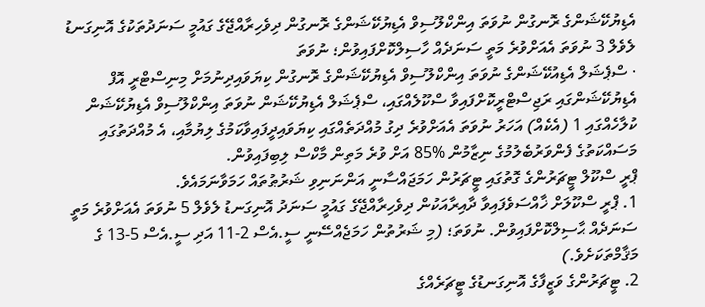އެޑިޔުކޭޝަންގެ ރޮނގުން ނުވަތަ އިންކްލޫސިވް އެޑިޔުކޭޝަންގެ ރޮނގުން ދިވެހިރާއްޖޭގެ ގައުމީ ސަނަދުތަކުގެ އޮނިގަނޑު ލެވެލް 3 ނުވަތަ އެއަށްވުރެ މަތީ ސަނަދެއް ހާސިލްކޮށްފައިވުން؛ ނުވަތަ
· ސްޕެޝަލް އެޑިއުކޭޝަންގެ ނުވަތަ އިންކްލޫސިވް އެޑިޔުކޭޝަންގެ ރޮނގުން ކިޔަވައިދިނުމަށް މިނިސްޓްރީ އޮފް އެޑިޔުކޭޝަންގައި ރަޖިސްޓްރީކޮށްފައިވާ ސްކޫލެއްގައި، ސްޕެޝަލް އެޑިޔުކޭޝަން ނުވަތަ އިންކްލޫސިވް އެޑިޔުކޭޝަން ކުލާހެއްގައި 1 (އެކެއް) އަހަރު ނުވަތަ އެއަށްވުރެ ދިގު މުއްދަތެއްގައި ކިޔަވައިދީފައިވާކަމުގެ ލިޔުމާއި، އެ މުއްދަތުގައި މަސައްކަތުގެ ފެންވަރުބެލުމުގެ ނިޒާމުން %85 އަށް ވުރެ މަތިން މާކްސް ލިބިފައިވުން.
ޕްރީ ސްކޫލް ޓީޗަރުންގެ ގޮތުގައި ޓީޗަރުން ހަމަޖައްސާނީ އަންނަނިވި ޝަރުޠުތައް ހަމަވާނަމައެވެ.
1. ޕްރީ ސްކޫލަށް ޚާއްސަވެފައިވާ ދާއިރާއަކުން ދިވެހިރާއްޖޭގެ ގައުމީ ސަނަދު އޮނިގަނޑު ލެވެލް 5 ނުވަތަ އެއަށްވުރެ މަތީ ސަނަދެއް ޙާސިލްކޮށްފައިވުން. ނުވަތަ؛ (މި ޝަރުތުން ހަމަޖެއްސޭނީ ސީ.އެސް 2-11 އަދި ސީ.އެސް 5-13 ގެ މަޤާމްތަކަށެވެ.)
2. ޓީޗަރުންގެ ވަޒީފާގެ އޮނިގަނޑުގެ ޓީޗަރެއްގެ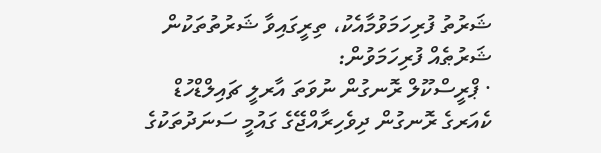ޝަރުތު ފުރިހަމަވުމާއެކު، ތިރީގައިވާ ޝަރުތުތަކުން ޝަރުޠެއް ފުރިހަމަވުން:
· ޕްރީސްކޫލް ރޮނގުން ނުވަތަ އާރލީ ޗައިލްޑްހުޑް ކެއަރގެ ރޮނގުން ދިވެހިރާއްޖޭގެ ގައުމީ ސަނަދުތަކުގެ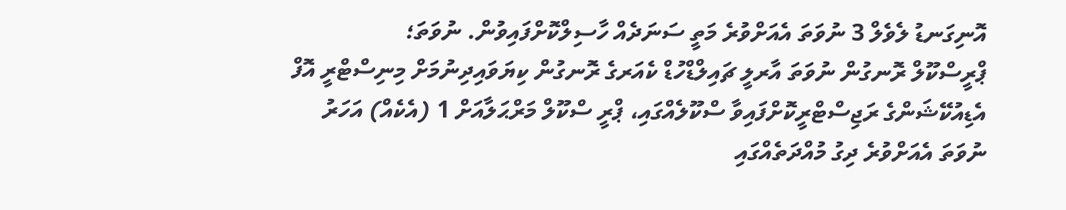އޮނިގަނޑު ލެވެލް 3 ނުވަތަ އެއަށްވުރެ މަތީ ސަނަދެއް ހާސިލްކޮށްފައިވުން. ނުވަތަ؛
ޕްރީސްކޫލް ރޮނގުން ނުވަތަ އާރލީ ޗައިލްޑްހުޑް ކެއަރގެ ރޮނގުން ކިޔަވައިދިނުމަށް މިނިސްޓްރީ އޮފް އެޑިއުކޭޝަންގެ ރަޖިސްޓްރީކޮށްފައިވާ ސްކޫލެއްގައި، ޕްރީ ސްކޫލް މަރްޙަލާއަށް 1 (އެކެއް) އަހަރު ނުވަތަ އެއަށްވުރެ ދިގު މުއްދަތެއްގައި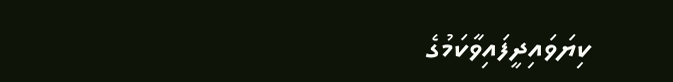ކިޔަވައިދީފައިވާކަމުގެ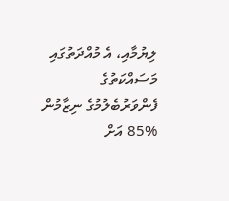ލިޔުމާއި، އެ މުއްދަތުގައި މަސައްކަތުގެ ފެންވަރުބެލުމުގެ ނިޒާމުން %85 އަށް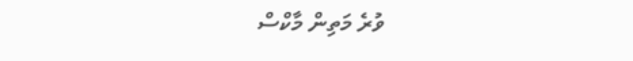ވުރެ މަތިން މާކްސް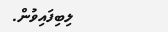ލިބިފައިވުން.